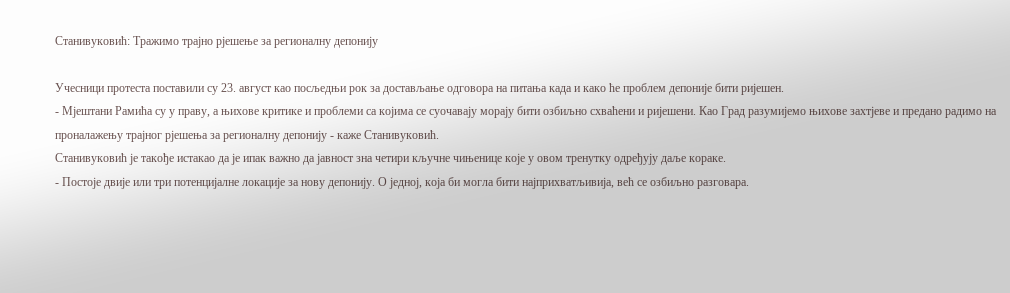Станивуковић: Тражимо трајно рјешење за регионалну депонију

Учесници протеста поставили су 23. август као посљедњи рок за достављање одговора на питања када и како ће проблем депоније бити ријешен.
- Мјештани Рамића су у праву, а њихове критике и проблеми са којима се суочавају морају бити озбиљно схваћени и ријешени. Као Град разумијемо њихове захтјеве и предано радимо на проналажењу трајног рјешења за регионалну депонију - каже Станивуковић.
Станивуковић је такође истакао да је ипак важно да јавност зна четири кључне чињенице које у овом тренутку одређују даље кораке.
- Постоје двије или три потенцијалне локације за нову депонију. О једној, која би могла бити најприхватљивија, већ се озбиљно разговара.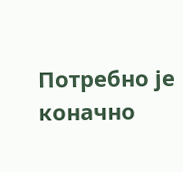Потребно је коначно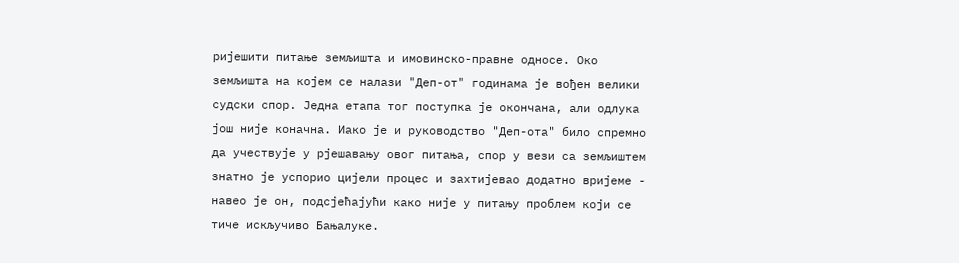ријешити питање земљишта и имовинско-правне односе. Око земљишта на којем се налази "Деп-от" годинама је вођен велики судски спор. Једна етапа тог поступка је окончана, али одлука још није коначна. Иако је и руководство "Деп-ота" било спремно да учествује у рјешавању овог питања, спор у вези са земљиштем знатно је успорио цијели процес и захтијевао додатно вријеме - навео је он, подсјећајући како није у питању проблем који се тиче искључиво Бањалуке.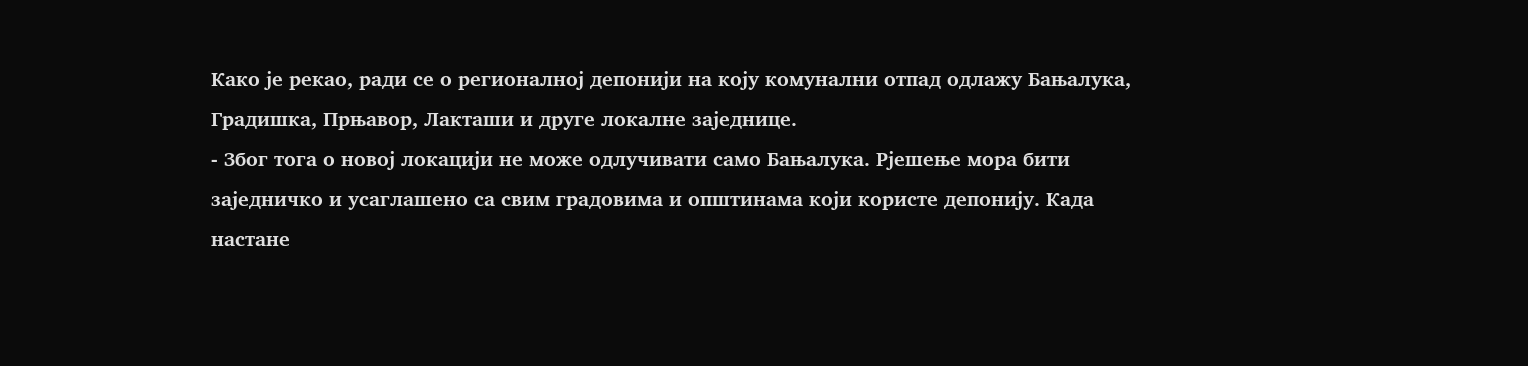Како је рекао, ради се о регионалној депонији на коју комунални отпад одлажу Бањалука, Градишка, Прњавор, Лакташи и друге локалне заједнице.
- Због тога о новој локацији не може одлучивати само Бањалука. Рјешење мора бити заједничко и усаглашено са свим градовима и општинама који користе депонију. Када настане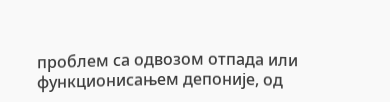проблем са одвозом отпада или функционисањем депоније, од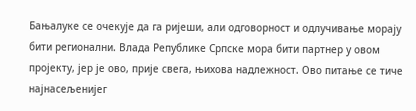Бањалуке се очекује да га ријеши, али одговорност и одлучивање морају бити регионални. Влада Републике Српске мора бити партнер у овом пројекту, јер је ово, прије свега, њихова надлежност. Ово питање се тиче најнасељенијег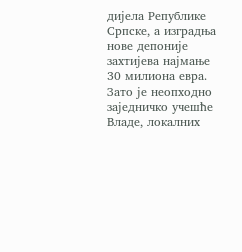дијела Републике Српске, а изградња нове депоније захтијева најмање 30 милиона евра. Зато је неопходно заједничко учешће Владе, локалних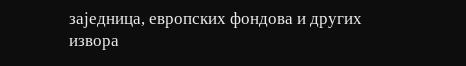заједница, европских фондова и других извора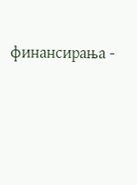финансирања -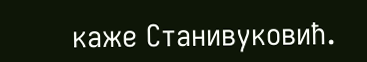каже Станивуковић.